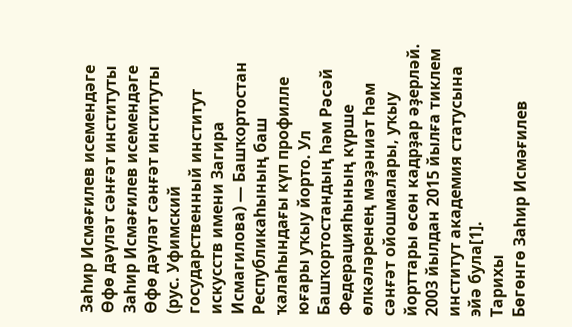Заһир Исмәғилев исемендәге Өфө дәүләт сәнғәт институты
Заһир Исмәғилев исемендәге Өфө дәүләт сәнғәт институты (рус. Уфимский государственный институт искусств имени Загира Исмагилова) — Башҡортостан Республикаһының баш ҡалаһындағы күп профилле юғары уҡыу йорто. Ул Башҡортостандың һәм Рәсәй Федерацияһының күрше өлкәләренең мәҙәниәт һәм сәнғәт ойошмалары, уҡыу йорттары өсөн кадрҙар әҙерләй. 2003 йылдан 2015 йылға тиклем институт академия статусына эйә була[1].
Тарихы
Бөгөнгө Заһир Исмәғилев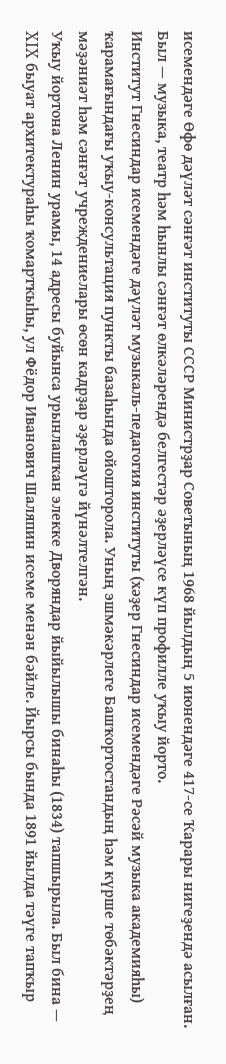исемендәге Өфө дәүләт сәнғәт институты СССР Министрҙар Советының 1968 йылдың 5 июнендәге 417-се Ҡарары нигеҙендә асылған. Был — музыка, театр һәм һынлы сәнғәт өлкәләрендә белгестәр әҙерләүсе күп профилле уҡыу йорто.
Институт Гнесиндар исемендәге дәүләт музыкаль-педагогия институты (хәҙер Гнесиндар исемендәге Рәсәй музыка академияһы) ҡарамағындағы уҡыу-консультация пункты базаһында ойошторола. Уның эшмәкәрлеге Башҡортостандың һәм күрше төбәктәрҙең мәҙәниәт һәм сәнғәт учреждениелары өсөн кадрҙар әҙерләүгә йүнәлтелгән.
Уҡыу йортона Ленин урамы, 14 адресы буйынса урынлашҡан элекке Дворяндар йыйылышы бинаһы (1834) тапшырыла. Был бина — XIX быуат архитектураһы ҡомартҡыһы, ул Фёдор Иванович Шаляпин исеме менән бәйле. Йырсы бында 1891 йылда тәүге тапҡыр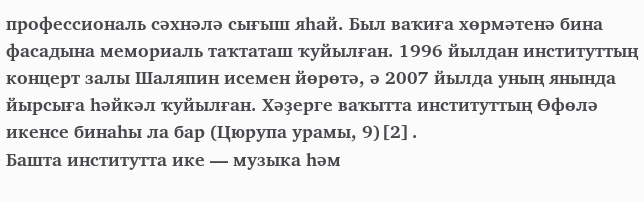профессиональ сәхнәлә сығыш яһай. Был ваҡиға хөрмәтенә бина фасадына мемориаль таҡтаташ ҡуйылған. 1996 йылдан институттың концерт залы Шаляпин исемен йөрөтә, ә 2007 йылда уның янында йырсыға һәйкәл ҡуйылған. Хәҙерге ваҡытта институттың Өфөлә икенсе бинаһы ла бар (Цюрупа урамы, 9)[2].
Башта институтта ике — музыка һәм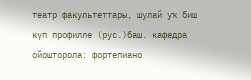театр факультеттары, шулай уҡ биш күп профилле (рус.)баш. кафедра ойошторола: фортепиано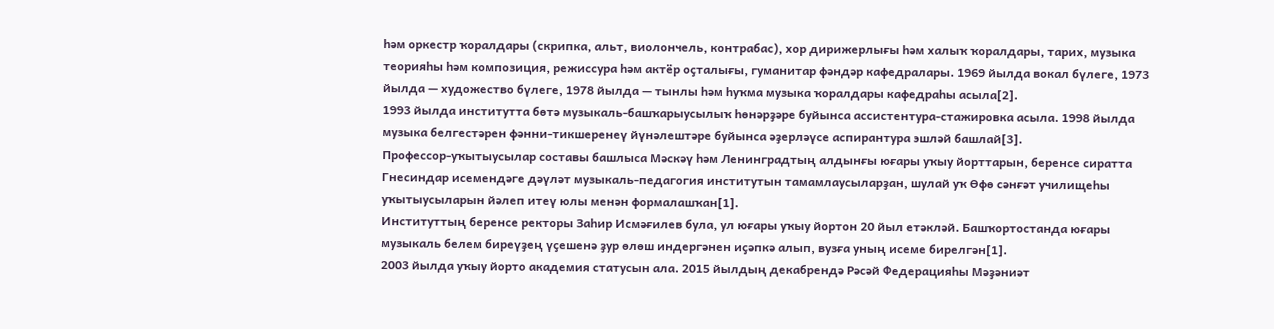һәм оркестр ҡоралдары (скрипка, альт, виолончель, контрабас), хор дирижерлығы һәм халыҡ ҡоралдары, тарих, музыка теорияһы һәм композиция, режиссура һәм актёр оҫталығы, гуманитар фәндәр кафедралары. 1969 йылда вокал бүлеге, 1973 йылда — художество бүлеге, 1978 йылда — тынлы һәм һуҡма музыка ҡоралдары кафедраһы асыла[2].
1993 йылда институтта бөтә музыкаль-башҡарыусылыҡ һөнәрҙәре буйынса ассистентура-стажировка асыла. 1998 йылда музыка белгестәрен фәнни-тикшеренеү йүнәлештәре буйынса әҙерләүсе аспирантура эшләй башлай[3].
Профессор-уҡытыусылар составы башлыса Мәскәү һәм Ленинградтың алдынғы юғары уҡыу йорттарын, беренсе сиратта Гнесиндар исемендәге дәүләт музыкаль-педагогия институтын тамамлаусыларҙан, шулай уҡ Өфө сәнғәт училищеһы уҡытыусыларын йәлеп итеү юлы менән формалашҡан[1].
Институттың беренсе ректоры Заһир Исмәғилев була, ул юғары уҡыу йортон 20 йыл етәкләй. Башҡортостанда юғары музыкаль белем биреүҙең үҫешенә ҙур өлөш индергәнен иҫәпкә алып, вузға уның исеме бирелгән[1].
2003 йылда уҡыу йорто академия статусын ала. 2015 йылдың декабрендә Рәсәй Федерацияһы Мәҙәниәт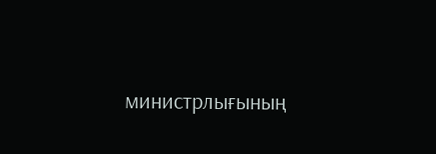министрлығының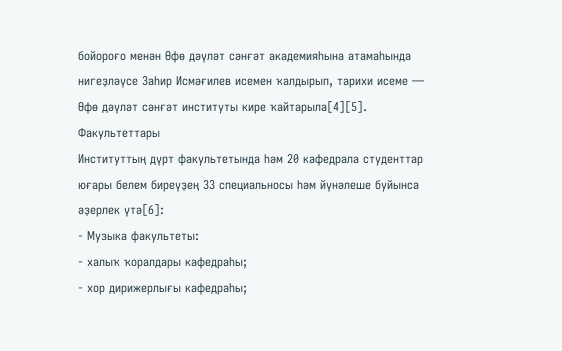бойороғо менән Өфө дәүләт сәнғәт академияһына атамаһында нигеҙләүсе Заһир Исмәғилев исемен ҡалдырып, тарихи исеме — Өфө дәүләт сәнғәт институты кире ҡайтарыла[4][5].
Факультеттары
Институттың дүрт факультетында һәм 20 кафедрала студенттар юғары белем биреүҙең 33 специальносы һәм йүнәлеше буйынса әҙерлек үтә[6]:
- Музыка факультеты:
- халыҡ ҡоралдары кафедраһы;
- хор дирижерлығы кафедраһы;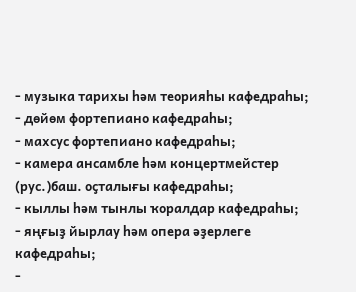- музыка тарихы һәм теорияһы кафедраһы;
- дөйөм фортепиано кафедраһы;
- махсус фортепиано кафедраһы;
- камера ансамбле һәм концертмейстер (рус.)баш. оҫталығы кафедраһы;
- кыллы һәм тынлы ҡоралдар кафедраһы;
- яңғыҙ йырлау һәм опера әҙерлеге кафедраһы;
-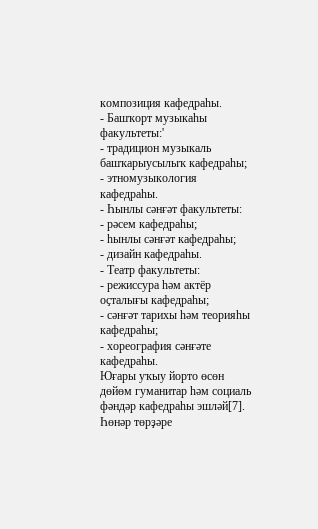композиция кафедраһы.
- Башҡорт музыкаһы факультеты:'
- традицион музыкаль башҡарыусылыҡ кафедраһы;
- этномузыкология кафедраһы.
- Һынлы сәнғәт факультеты:
- рәсем кафедраһы;
- һынлы сәнғәт кафедраһы;
- дизайн кафедраһы.
- Театр факультеты:
- режиссура һәм актёр оҫталығы кафедраһы;
- сәнғәт тарихы һәм теорияһы кафедраһы;
- хореография сәнғәте кафедраһы.
Юғары уҡыу йорто өсөн дөйөм гуманитар һәм социаль фәндәр кафедраһы эшләй[7].
Һөнәр төрҙәре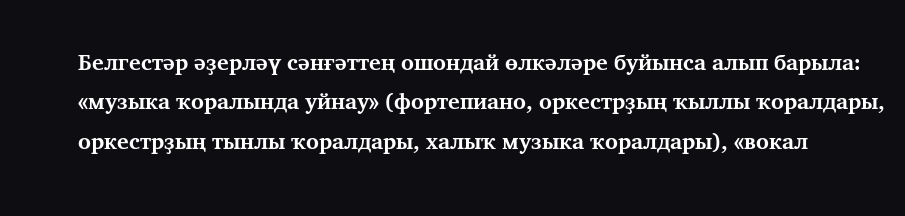Белгестәр әҙерләү сәнғәттең ошондай өлкәләре буйынса алып барыла: «музыка ҡоралында уйнау» (фортепиано, оркестрҙың ҡыллы ҡоралдары, оркестрҙың тынлы ҡоралдары, халыҡ музыка ҡоралдары), «вокал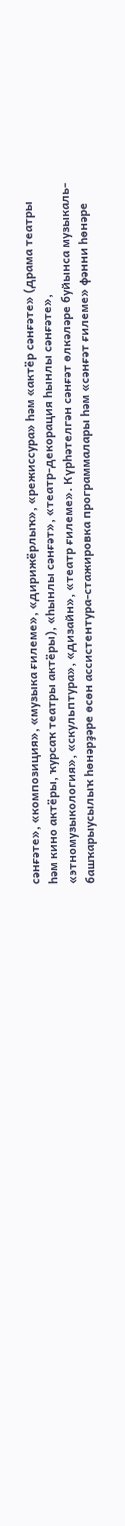сәнғәте», «композиция», «музыка ғилеме», «дирижёрлыҡ», «режиссура» һәм «актёр сәнғәте» (драма театры һәм кино актёры, ҡурсаҡ театры актёры), «һынлы сәнғәт», «театр-декорация һынлы сәнғәте», «этномузыкология», «скульптура», «дизайн», «театр ғилеме». Күрһәтелгән сәнғәт өлкәләре буйынса музыкаль-башҡарыусылыҡ һөнәрҙәре өсөн ассистентура-стажировка программалары һәм «сәнғәт ғилеме» фәнни һөнәре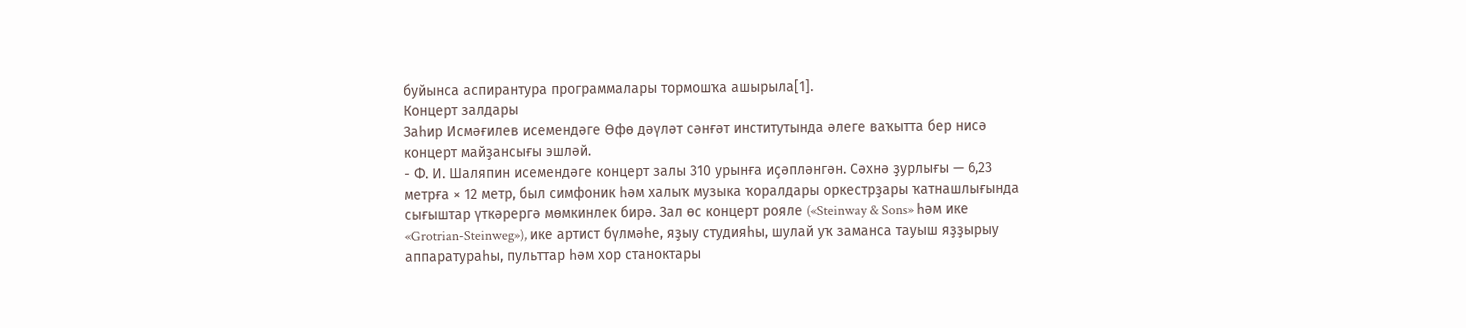буйынса аспирантура программалары тормошҡа ашырыла[1].
Концерт залдары
Заһир Исмәғилев исемендәге Өфө дәүләт сәнғәт институтында әлеге ваҡытта бер нисә концерт майҙансығы эшләй.
- Ф. И. Шаляпин исемендәге концерт залы 310 урынға иҫәпләнгән. Сәхнә ҙурлығы — 6,23 метрға × 12 метр, был симфоник һәм халыҡ музыка ҡоралдары оркестрҙары ҡатнашлығында сығыштар үткәрергә мөмкинлек бирә. Зал өс концерт рояле («Steinway & Sons» һәм ике «Grotrian-Steinweg»), ике артист бүлмәһе, яҙыу студияһы, шулай уҡ заманса тауыш яҙҙырыу аппаратураһы, пульттар һәм хор станоктары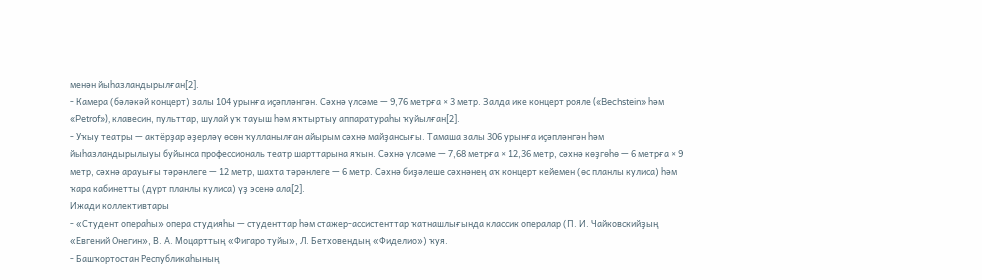менән йыһазландырылған[2].
- Камера (бәләкәй концерт) залы 104 урынға иҫәпләнгән. Сәхнә үлсәме — 9,76 метрға × 3 метр. Залда ике концерт рояле («Bechstein» һәм «Petrof»), клавесин, пульттар, шулай уҡ тауыш һәм яҡтыртыу аппаратураһы ҡуйылған[2].
- Уҡыу театры — актёрҙар әҙерләү өсөн ҡулланылған айырым сәхнә майҙансығы. Тамаша залы 306 урынға иҫәпләнгән һәм йыһазландырылыуы буйынса профессиональ театр шарттарына яҡын. Сәхнә үлсәме — 7,68 метрға × 12,36 метр, сәхнә көҙгөһө — 6 метрға × 9 метр, сәхнә арауығы тәрәнлеге — 12 метр, шахта тәрәнлеге — 6 метр. Сәхнә биҙәлеше сәхнәнең аҡ концерт кейемен (өс планлы кулиса) һәм ҡара кабинетты (дүрт планлы кулиса) үҙ эсенә ала[2].
Ижади коллективтары
- «Студент операһы» опера студияһы — студенттар һәм стажер-ассистенттар ҡатнашлығында классик опералар (П. И. Чайковскийҙың «Евгений Онегин», В. А. Моцарттың «Фигаро туйы», Л. Бетховендың «Фиделио») ҡуя.
- Башҡортостан Республикаһының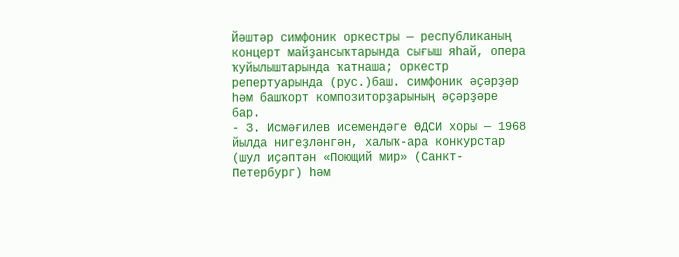Йәштәр симфоник оркестры — республиканың концерт майҙансыҡтарында сығыш яһай, опера ҡуйылыштарында ҡатнаша; оркестр репертуарында (рус.)баш. симфоник әҫәрҙәр һәм башҡорт композиторҙарының әҫәрҙәре бар.
- З. Исмәғилев исемендәге ӨДСИ хоры — 1968 йылда нигеҙләнгән, халыҡ-ара конкурстар (шул иҫәптән «Поющий мир» (Санкт-Петербург) һәм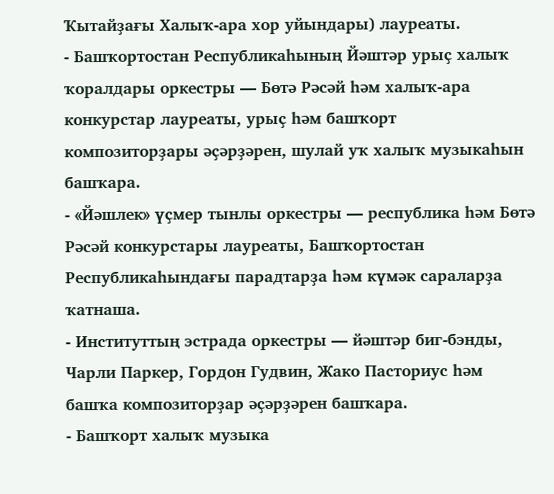Ҡытайҙағы Халыҡ-ара хор уйындары) лауреаты.
- Башҡортостан Республикаһының Йәштәр урыҫ халыҡ ҡоралдары оркестры — Бөтә Рәсәй һәм халыҡ-ара конкурстар лауреаты, урыҫ һәм башҡорт композиторҙары әҫәрҙәрен, шулай уҡ халыҡ музыкаһын башҡара.
- «Йәшлек» үҫмер тынлы оркестры — республика һәм Бөтә Рәсәй конкурстары лауреаты, Башҡортостан Республикаһындағы парадтарҙа һәм күмәк сараларҙа ҡатнаша.
- Институттың эстрада оркестры — йәштәр биг-бэнды, Чарли Паркер, Гордон Гудвин, Жако Пасториус һәм башҡа композиторҙар әҫәрҙәрен башҡара.
- Башҡорт халыҡ музыка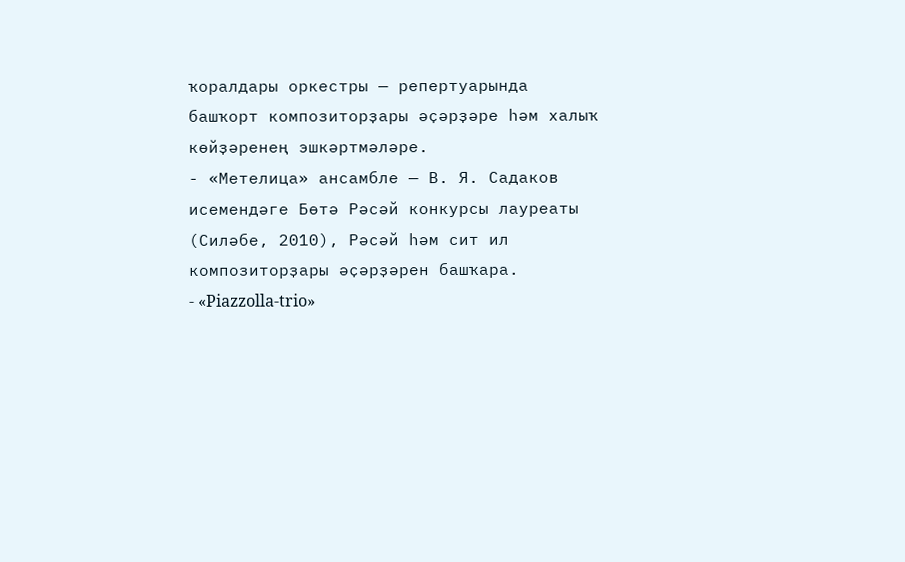ҡоралдары оркестры — репертуарында башҡорт композиторҙары әҫәрҙәре һәм халыҡ көйҙәренең эшкәртмәләре.
- «Метелица» ансамбле — В. Я. Садаков исемендәге Бөтә Рәсәй конкурсы лауреаты (Силәбе, 2010), Рәсәй һәм сит ил композиторҙары әҫәрҙәрен башҡара.
- «Piazzolla-trio»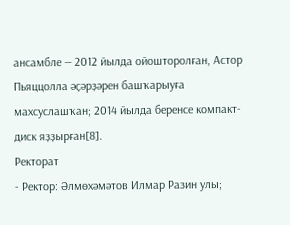ансамбле — 2012 йылда ойошторолған, Астор Пьяццолла әҫәрҙәрен башҡарыуға махсуслашҡан; 2014 йылда беренсе компакт-диск яҙҙырған[8].
Ректорат
- Ректор: Әлмөхәмәтов Илмар Разин улы;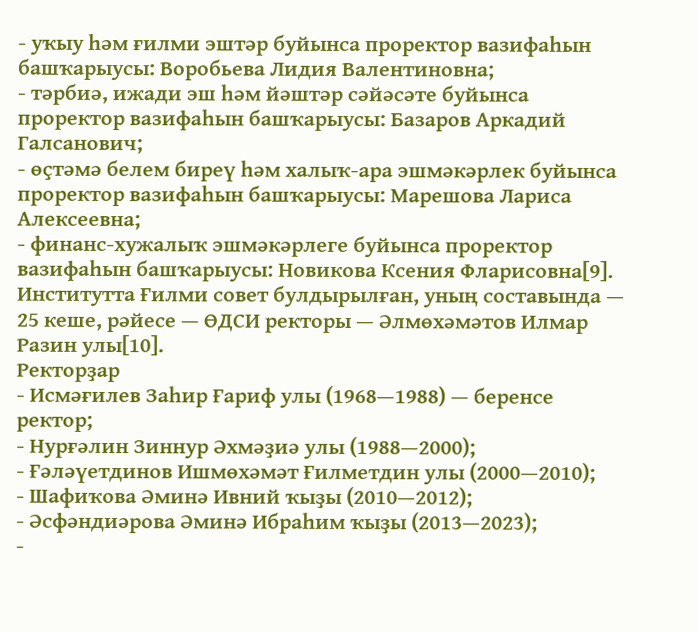- уҡыу һәм ғилми эштәр буйынса проректор вазифаһын башҡарыусы: Воробьева Лидия Валентиновна;
- тәрбиә, ижади эш һәм йәштәр сәйәсәте буйынса проректор вазифаһын башҡарыусы: Базаров Аркадий Галсанович;
- өҫтәмә белем биреү һәм халыҡ-ара эшмәкәрлек буйынса проректор вазифаһын башҡарыусы: Марешова Лариса Алексеевна;
- финанс-хужалыҡ эшмәкәрлеге буйынса проректор вазифаһын башҡарыусы: Новикова Ксения Фларисовна[9].
Институтта Ғилми совет булдырылған, уның составында — 25 кеше, рәйесе — ӨДСИ ректоры — Әлмөхәмәтов Илмар Разин улы[10].
Ректорҙар
- Исмәғилев Заһир Ғариф улы (1968—1988) — беренсе ректор;
- Нурғәлин Зиннур Әхмәҙиә улы (1988—2000);
- Ғәләүетдинов Ишмөхәмәт Ғилметдин улы (2000—2010);
- Шафиҡова Әминә Ивний ҡыҙы (2010—2012);
- Әсфәндиәрова Әминә Ибраһим ҡыҙы (2013—2023);
-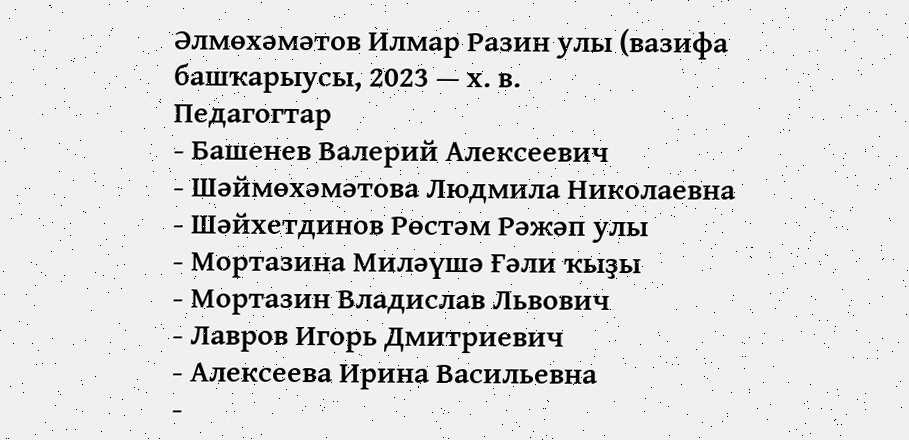Әлмөхәмәтов Илмар Разин улы (вазифа башҡарыусы, 2023 — х. в.
Педагогтар
- Башенев Валерий Алексеевич
- Шәймөхәмәтова Людмила Николаевна
- Шәйхетдинов Рөстәм Рәжәп улы
- Мортазина Миләүшә Ғәли ҡыҙы
- Мортазин Владислав Львович
- Лавров Игорь Дмитриевич
- Алексеева Ирина Васильевна
-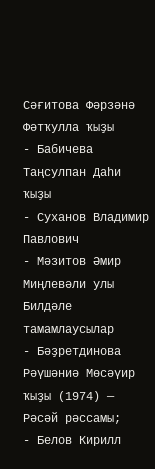Сәғитова Фәрзәнә Фәтҡулла ҡыҙы
- Бабичева Таңсулпан Даһи ҡыҙы
- Суханов Владимир Павлович
- Мәзитов Әмир Миңлевәли улы
Билдәле тамамлаусылар
- Бәҙретдинова Рәүшәниә Мөсәүир ҡыҙы (1974) — Рәсәй рәссамы;
- Белов Кирилл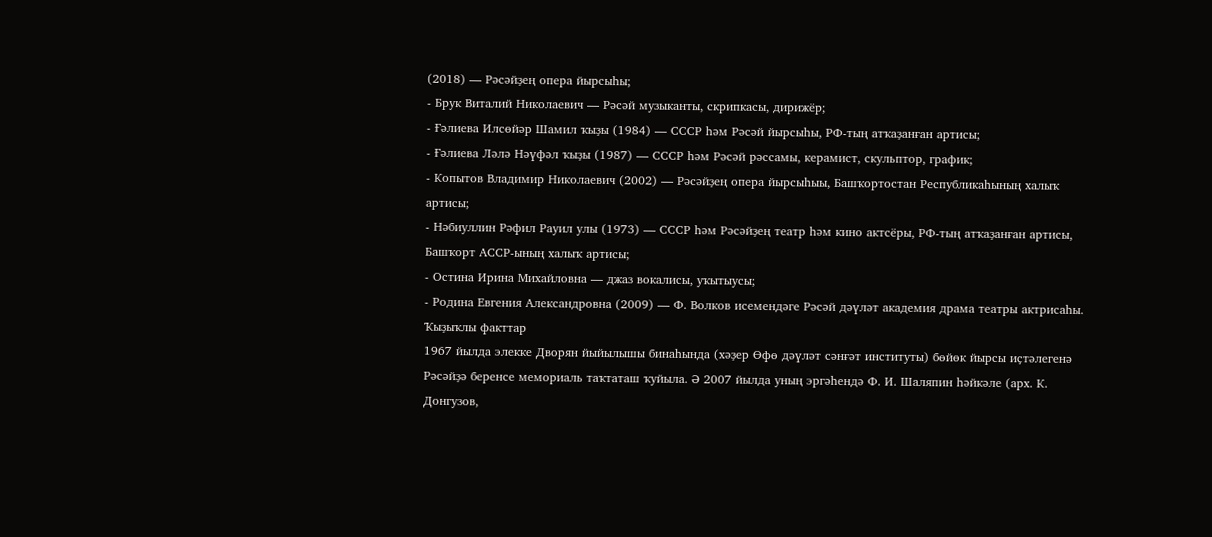(2018) — Рәсәйҙең опера йырсыһы;
- Брук Виталий Николаевич — Рәсәй музыканты, скрипкасы, дирижёр;
- Ғәлиева Илсөйәр Шамил ҡыҙы (1984) — СССР һәм Рәсәй йырсыһы, РФ-тың атҡаҙанған артисы;
- Ғәлиева Ләлә Нәүфәл ҡыҙы (1987) — СССР һәм Рәсәй рәссамы, керамист, скульптор, график;
- Копытов Владимир Николаевич (2002) — Рәсәйҙең опера йырсыһыы, Башҡортостан Республикаһының халыҡ артисы;
- Нәбиуллин Рәфил Рауил улы (1973) — СССР һәм Рәсәйҙең театр һәм кино актсёры, РФ-тың атҡаҙанған артисы, Башҡорт АССР-ының халыҡ артисы;
- Остина Ирина Михайловна — джаз вокалисы, уҡытыусы;
- Родина Евгения Александровна (2009) — Ф. Волков исемендәге Рәсәй дәүләт академия драма театры актрисаһы.
Ҡыҙыҡлы факттар
1967 йылда элекке Дворян йыйылышы бинаһында (хәҙер Өфө дәүләт сәнғәт институты) бөйөк йырсы иҫтәлегенә Рәсәйҙә беренсе мемориаль таҡтаташ ҡуйыла. Ә 2007 йылда уның эргәһендә Ф. И. Шаляпин һәйкәле (арх. К. Донгузов,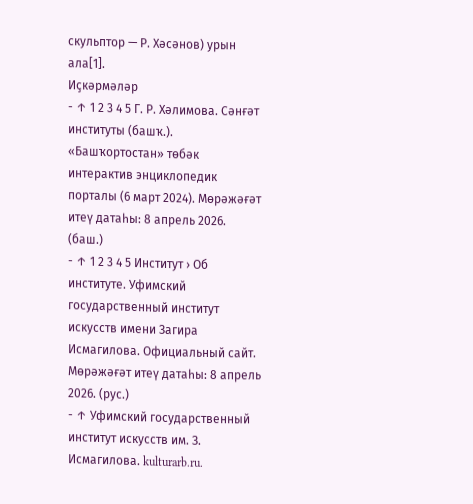скульптор — Р. Хәсәнов) урын ала[1].
Иҫкәрмәләр
- ↑ 1 2 3 4 5 Г. Р. Хәлимова. Сәнғәт институты (башҡ.). «Башҡортостан» төбәк интерактив энциклопедик порталы (6 март 2024). Мөрәжәғәт итеү датаһы: 8 апрель 2026. (баш.)
- ↑ 1 2 3 4 5 Институт › Об институте. Уфимский государственный институт искусств имени Загира Исмагилова. Официальный сайт. Мөрәжәғәт итеү датаһы: 8 апрель 2026. (рус.)
- ↑ Уфимский государственный институт искусств им. З. Исмагилова. kulturarb.ru.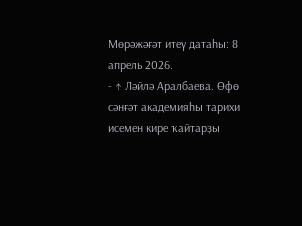Мөрәжәғәт итеү датаһы: 8 апрель 2026.
- ↑ Ләйлә Аралбаева. Өфө сәнғәт академияһы тарихи исемен кире ҡайтарҙы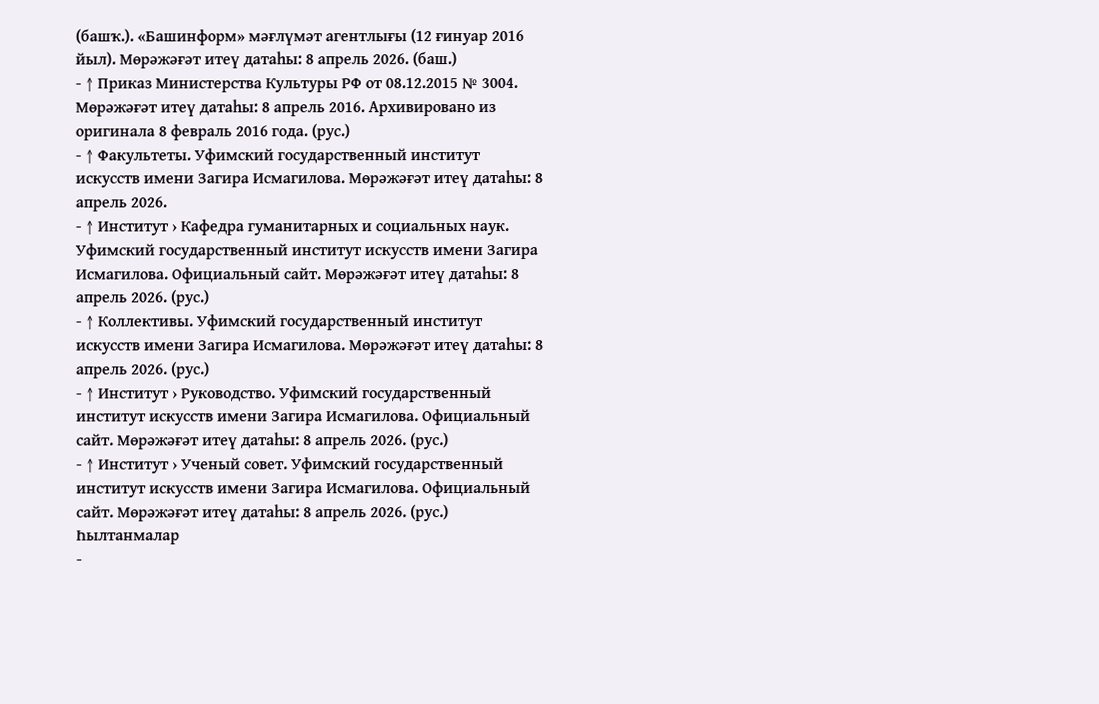(башҡ.). «Башинформ» мәғлүмәт агентлығы (12 ғинуар 2016 йыл). Мөрәжәғәт итеү датаһы: 8 апрель 2026. (баш.)
- ↑ Приказ Министерства Культуры РФ от 08.12.2015 № 3004. Мөрәжәғәт итеү датаһы: 8 апрель 2016. Архивировано из оригинала 8 февраль 2016 года. (рус.)
- ↑ Факультеты. Уфимский государственный институт искусств имени Загира Исмагилова. Мөрәжәғәт итеү датаһы: 8 апрель 2026.
- ↑ Институт › Кафедра гуманитарных и социальных наук. Уфимский государственный институт искусств имени Загира Исмагилова. Официальный сайт. Мөрәжәғәт итеү датаһы: 8 апрель 2026. (рус.)
- ↑ Коллективы. Уфимский государственный институт искусств имени Загира Исмагилова. Мөрәжәғәт итеү датаһы: 8 апрель 2026. (рус.)
- ↑ Институт › Руководство. Уфимский государственный институт искусств имени Загира Исмагилова. Официальный сайт. Мөрәжәғәт итеү датаһы: 8 апрель 2026. (рус.)
- ↑ Институт › Ученый совет. Уфимский государственный институт искусств имени Загира Исмагилова. Официальный сайт. Мөрәжәғәт итеү датаһы: 8 апрель 2026. (рус.)
Һылтанмалар
-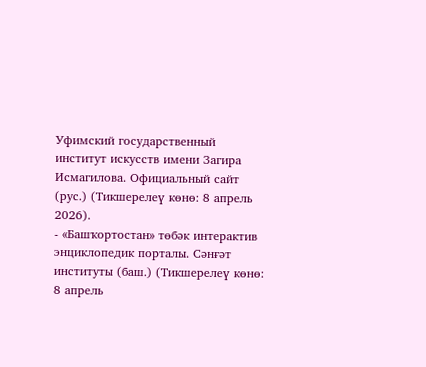Уфимский государственный институт искусств имени Загира Исмагилова. Официальный сайт (рус.) (Тикшерелеү көнө: 8 апрель 2026).
- «Башҡортостан» төбәк интерактив энциклопедик порталы. Сәнғәт институты (баш.) (Тикшерелеү көнө: 8 апрель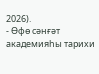2026).
- Өфө сәнғәт академияһы тарихи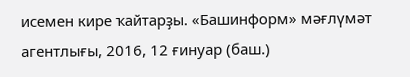исемен кире ҡайтарҙы. «Башинформ» мәғлүмәт агентлығы, 2016, 12 ғинуар (баш.)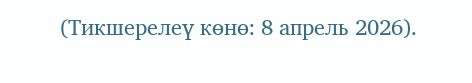(Тикшерелеү көнө: 8 апрель 2026).